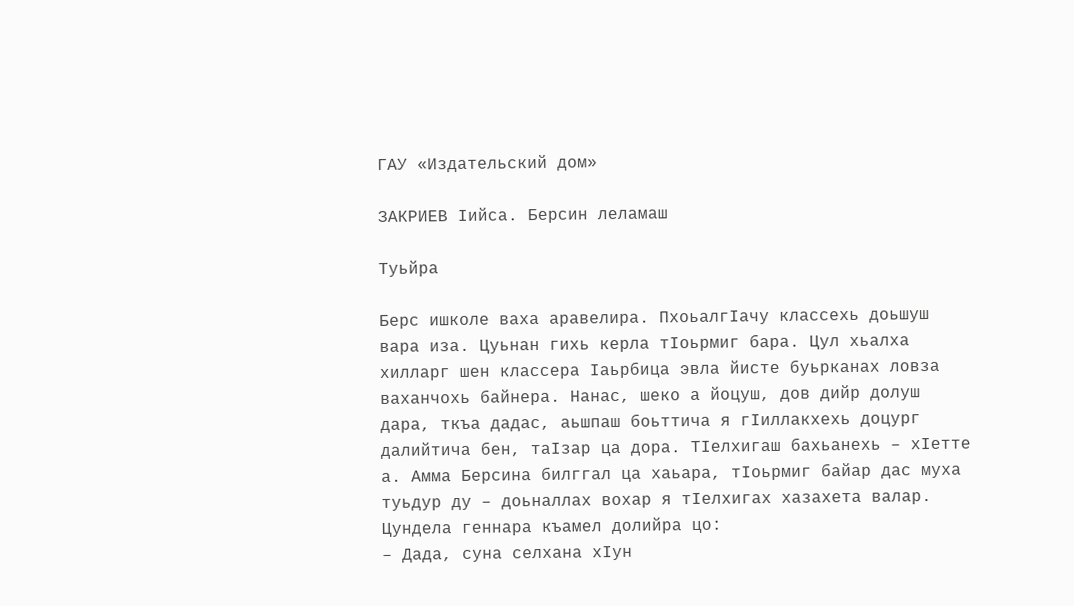ГАУ «Издательский дом»

ЗАКРИЕВ Iийса. Берсин леламаш

Туьйра

Берс ишколе ваха аравелира. ПхоьалгӀачу классехь доьшуш вара иза. Цуьнан гихь керла тӀоьрмиг бара. Цул хьалха хилларг шен классера Iаьрбица эвла йисте буьрканах ловза ваханчохь байнера. Нанас, шеко а йоцуш, дов дийр долуш дара, ткъа дадас, аьшпаш боьттича я гӀиллакхехь доцург далийтича бен, таIзар ца дора. ТӀелхигаш бахьанехь – хӀетте а. Амма Берсина билггал ца хаьара, тӀоьрмиг байар дас муха туьдур ду – доьналлах вохар я тӀелхигах хазахета валар. Цундела геннара къамел долийра цо:
– Дада, суна селхана хIун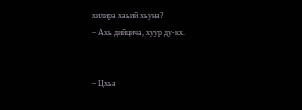хилира хаьий хьуна?
– Ахь дийцича, хуур ду-кх.


– Цхьа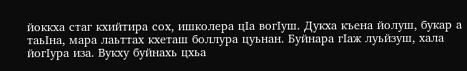йоккха стаг кхийтира сох, ишколера цӀа вогӀуш. Дукха къена йолуш, букар а таьӀна, мара лаьттах кхеташ боллура цуьнан. Буйнара гIаж луьйзуш, хала йогIура иза. Вукху буйнахь цхьа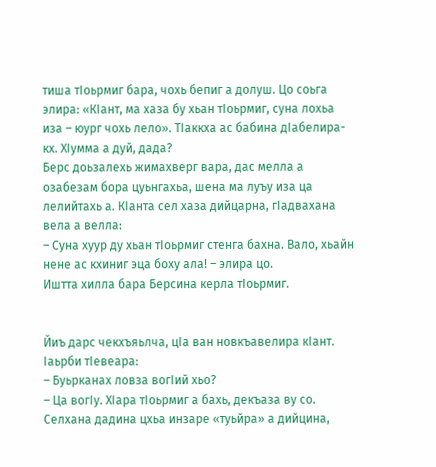тиша тӀоьрмиг бара, чохь бепиг а долуш. Цо соьга элира: «КӀант, ма хаза бу хьан тIоьрмиг, суна лохьа иза – юург чохь лело». ТӀаккха ас бабина дIабелира-кх. ХӀумма а дуй, дада?
Берс доьзалехь жимахверг вара, дас мелла а озабезам бора цуьнгахьа, шена ма луъу иза ца лелийтахь а. КӀанта сел хаза дийцарна, гӀадвахана вела а велла:
– Суна хуур ду хьан тӀоьрмиг стенга бахна. Вало, хьайн нене ас кхиниг эца боху ала! – элира цо.
Иштта хилла бара Берсина керла тӀоьрмиг.


Йиъ дарс чекхъяьлча, цIа ван новкъавелира кӀант. Ӏаьрби тӀевеара:
– Буьрканах ловза вогӀий хьо?
– Ца вогӀу. XIара тӀоьрмиг а бахь, декъаза ву со. Селхана дадина цхьа инзаре «туьйра» а дийцина,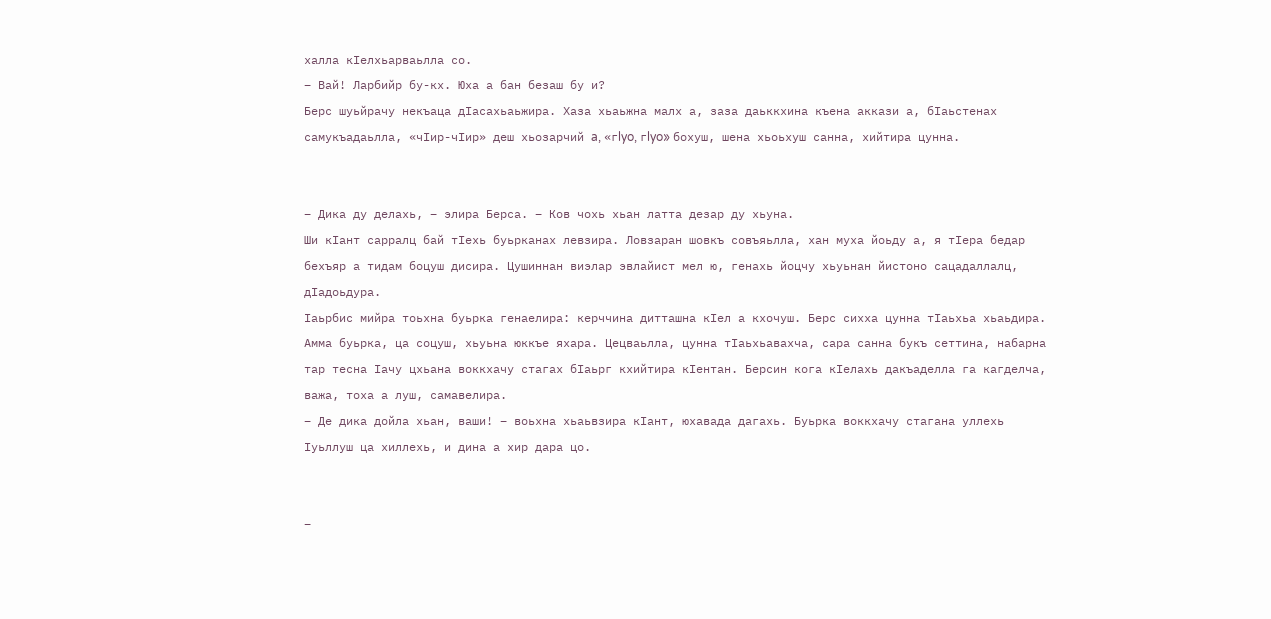халла кIелхьарваьлла со.
– Вай! Ларбийр бу-кх. Юха а бан безаш бу и?
Берс шуьйрачу некъаца дӀасахьаьжира. Хаза хьаьжна малх а, заза даьккхина къена аккази а, бӀаьстенах самукъадаьлла, «чIир-чIир» деш хьозарчий a, «гlyo, гlyo» бохуш, шена хьоьхуш санна, хийтира цунна.


– Дика ду делахь, – элира Берса. – Ков чохь хьан латта дезар ду хьуна.
Ши кӀант сарралц бай тIехь буьрканах левзира. Ловзаран шовкъ совъяьлла, хан муха йоьду а, я тIера бедар бехъяр а тидам боцуш дисира. Цушиннан виэлар эвлайист мел ю, генахь йоцчу хьуьнан йистоно сацадаллалц, дӀадоьдура.
Ӏаьрбис мийра тоьхна буьрка генаелира: керччина дитташна кӀел а кхочуш. Берс сихха цунна тӀаьхьа хьаьдира. Амма буьрка, ца соцуш, хьуьна юккъе яхара. Цецваьлла, цунна тӀаьхьавахча, сара санна букъ сеттина, набарна тар тесна Iачу цхьана воккхачу стагах бӀаьрг кхийтира кIентан. Берсин кога кӀелахь дакъаделла га кагделча, важа, тоха а луш, самавелира.
– Де дика дойла хьан, ваши! – воьхна хьаьвзира кӀант, юхавада дагахь. Буьрка воккхачу стагана уллехь Iуьллуш ца хиллехь, и дина а хир дара цо.


–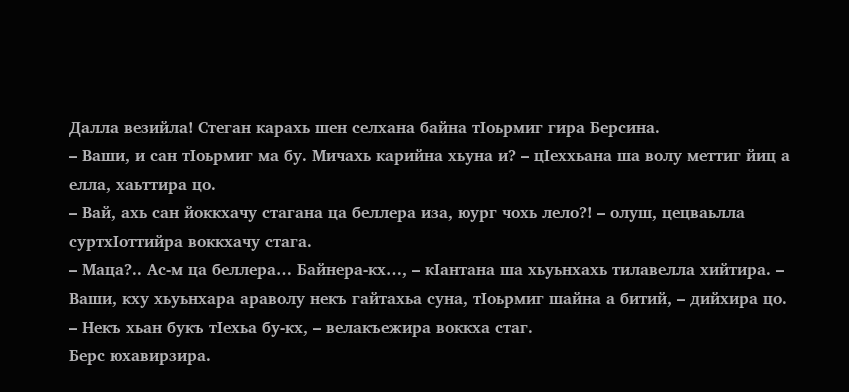Далла везийла! Стеган карахь шен селхана байна тӀоьрмиг гира Берсина.
– Ваши, и сан тӀоьрмиг ма бу. Мичахь карийна хьуна и? – цӀеххьана ша волу меттиг йиц а елла, хаьттира цо.
– Вай, ахь сан йоккхачу стагана ца беллера иза, юург чохь лело?! – олуш, цецваьлла суртхӀоттийра воккхачу стага.
– Маца?.. Ас-м ца беллера… Байнера-кх…, – кӀантана ша хьуьнхахь тилавелла хийтира. – Ваши, кху хьуьнхара араволу некъ гайтахьа суна, тӀоьрмиг шайна а битий, – дийхира цо.
– Некъ хьан букъ тӀехьа бу-кх, – велакъежира воккха стаг.
Берс юхавирзира.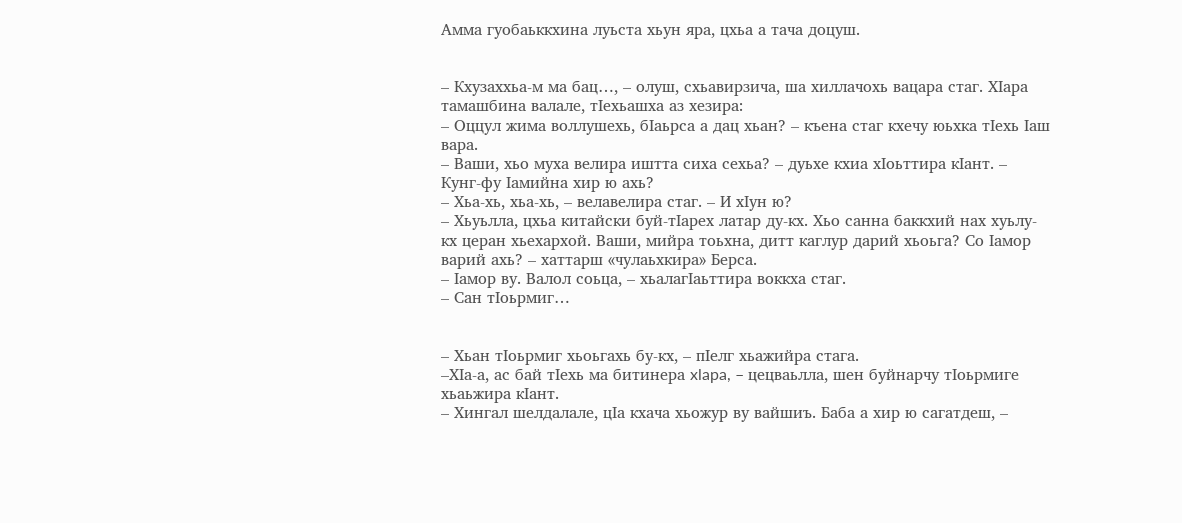Амма гуобаьккхина луьста хьун яра, цхьа а тача доцуш.


– Кхузаххьа-м ма бац…, – олуш, схьавирзича, ша хиллачохь вацара стаг. XIара тамашбина валале, тӀехьашха аз хезира:
– Оццул жима воллушехь, бӀаьрса а дац хьан? – къена стаг кхечу юьхка тӀехь Iаш вара.
– Ваши, хьо муха велира иштта сиха сехьа? – дуьхе кхиа хӀоьттира кӀант. – Кунг-фу Iамийна хир ю ахь?
– Хьа-хь, хьа-хь, – велавелира стаг. – И хIун ю?
– Хьуьлла, цхьа китайски буй-тIарех латар ду-кх. Хьо санна баккхий нах хуьлу-кх церан хьехархой. Ваши, мийра тоьхна, дитт каглур дарий хьоьга? Со Ӏамор варий ахь? – хаттарш «чулаьхкира» Берса.
– Ӏамор ву. Валол соьца, – хьалагӀаьттира воккха стаг.
– Сан тӀоьрмиг…


– Хьан тӀоьрмиг хьоьгахь бу-кх, – пӀелг хьажийра стага.
–ХIа-а, ас бай тӀехь ма битинера xlapa, – цецваьлла, шен буйнарчу тӀоьрмиге хьаьжира кӀант.
– Хингал шелдалале, цIа кхача хьожур ву вайшиъ. Баба а хир ю сагатдеш, –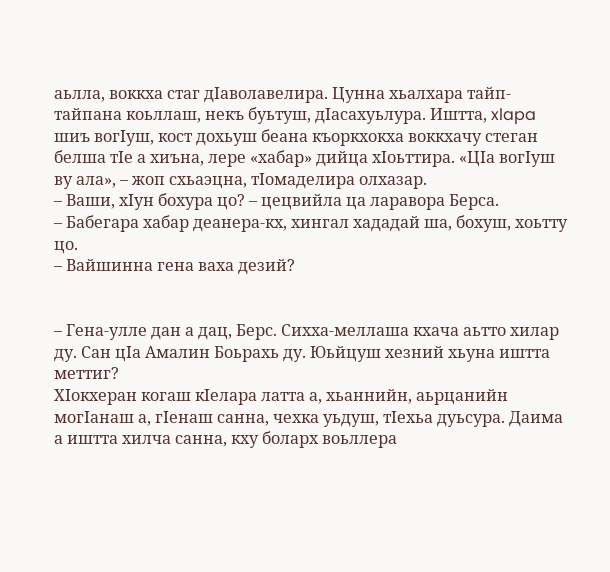аьлла, воккха стаг дӀаволавелира. Цунна хьалхара тайп-тайпана коьллаш, некъ буьтуш, дӀасахуьлура. Иштта, xlapa шиъ вогIуш, кост дохьуш беана къоркхокха воккхачу стеган белша тIе а хиъна, лере «хабар» дийца хӀоьттира. «ЦIа вогIуш ву ала», – жоп схьаэцна, тӀомаделира олхазар.
– Ваши, хIун бохура цо? – цецвийла ца ларавора Берса.
– Бабегара хабар деанера-кх, хингал хададай ша, бохуш, хоьтту цо.
– Вайшинна гена ваха дезий?


– Гена-улле дан а дац, Берс. Сихха-меллаша кхача аьтто хилар ду. Сан цIа Амалин Боьрахь ду. Юьйцуш хезний хьуна иштта меттиг?
ХIокхеран когаш кӀелара латта а, хьаннийн, аьрцанийн могӀанаш а, гӀенаш санна, чехка уьдуш, тӀехьа дуьсура. Даима а иштта хилча санна, кху боларх воьллера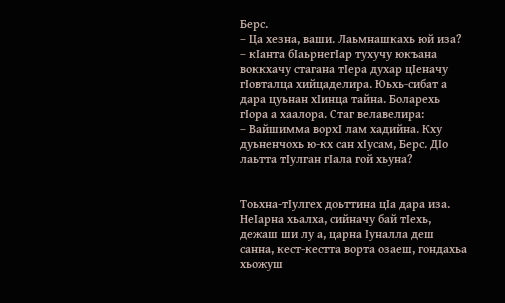Берс.
– Ца хезна, ваши. Лаьмнашкахь юй иза? – кӀанта бӀаьрнегӀар тухучу юкъана воккхачу стагана тӀера духар цӀеначу гӀовталца хийцаделира. Юьхь-сибат а дара цуьнан хӀинца тайна. Боларехь гӀора а хаалора. Стаг велавелира:
– Вайшимма ворхӀ лам хадийна. Кху дуьненчохь ю-кх сан хӀусам, Берс. ДIо лаьтта тӀулган гӀала гой хьуна?


Тоьхна-тӀулгех доьттина цIа дара иза. НеӀарна хьалха, сийначу бай тӀехь, дежаш ши лу а, царна Ӏуналла деш санна, кест-кестта ворта озаеш, гондахьа хьожуш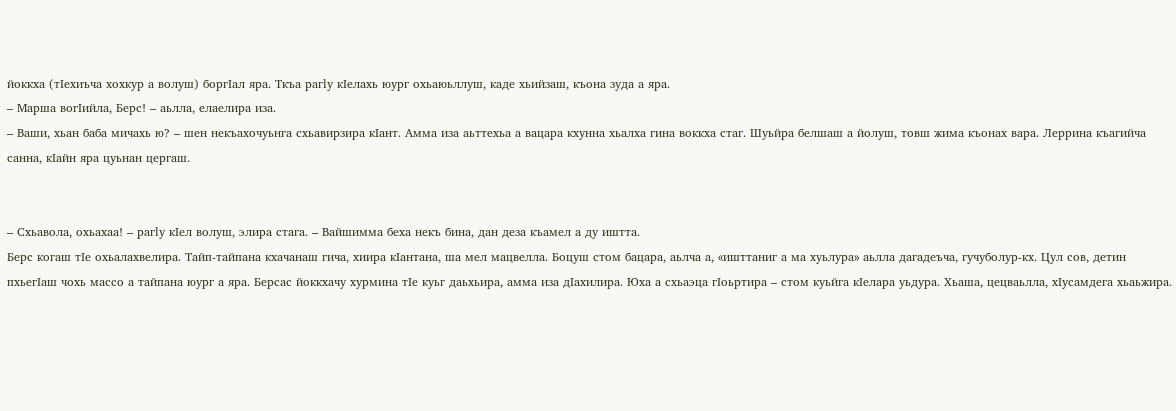йоккха (тIехиъча хохкур а волуш) боргIал яра. Ткъа paгly кӀелахь юург охьаюьллуш, каде хьийзаш, къона зуда а яра.
– Марша вогӀийла, Берс! – аьлла, елаелира иза.
– Ваши, хьан баба мичахь ю? – шен некъахочуьнга схьавирзира кӀант. Амма иза аьттехьа а вацара кхунна хьалха гина воккха стаг. Шуьйра белшаш а йолуш, товш жима къонах вара. Леррина къагийча санна, кӀайн яра цуьнан цергаш.


– Схьавола, охьахаа! – paгlу кӀел волуш, элира стага. – Вайшимма беха некъ бина, дан деза къамел а ду иштта.
Берс когаш тIе охьалахвелира. Тайп-тайпана кхачанаш гича, хиира кӀантана, ша мел мацвелла. Боцуш стом бацара, аьлча а, «ишттаниг а ма хуьлура» аьлла дагадеъча, гучуболур-кх. Цул сов, детин пхьегӀаш чохь массо а тайпана юург а яра. Берсас йоккхачу хурмина тIе куьг даьхьира, амма иза дӀахилира. Юха а схьаэца гӀоьртира – стом куьйга кIелара уьдура. Хьаша, цецваьлла, хӀусамдега хьаьжира.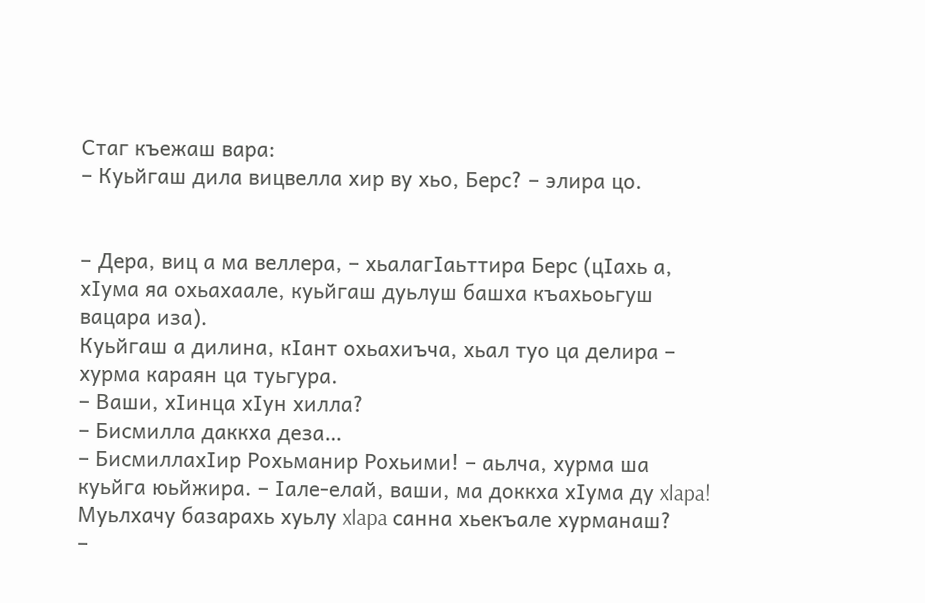Стаг къежаш вара:
– Куьйгаш дила вицвелла хир ву хьо, Берс? – элира цо.


– Дера, виц а ма веллера, – хьалагӀаьттира Берс (цӀахь а, хӀума яа охьахаале, куьйгаш дуьлуш башха къахьоьгуш вацара иза).
Куьйгаш а дилина, кӀант охьахиъча, хьал туо ца делира – хурма караян ца туьгура.
– Ваши, хӀинца хIун хилла?
– Бисмилла даккха деза…
– БисмиллахӀир Рохьманир Рохьими! – аьлча, хурма ша куьйга юьйжира. – Iале-елай, ваши, ма доккха хӀума ду xlapa! Муьлхачу базарахь хуьлу xlapa санна хьекъале хурманаш?
–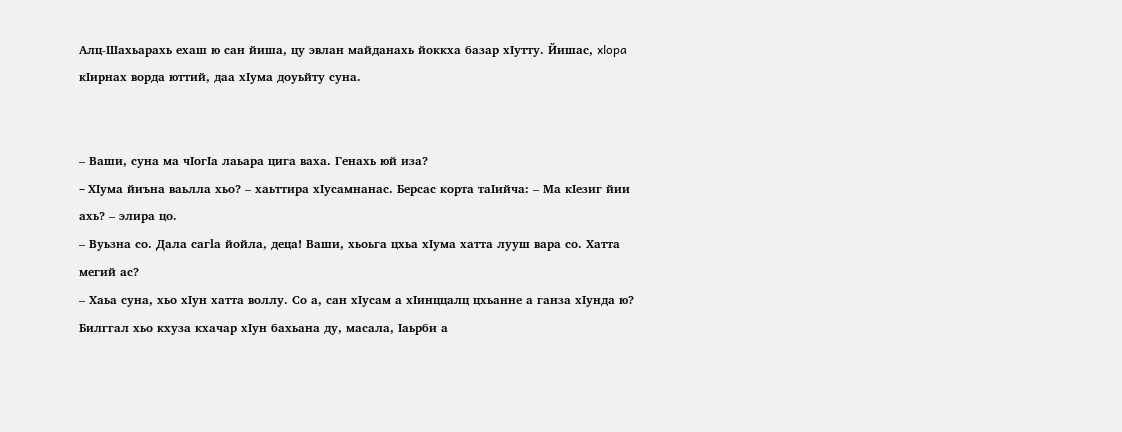Алц-Шахьарахь ехаш ю сан йиша, цу эвлан майданахь йоккха базар хӀутту. Йишас, xlopa кӀирнах ворда юттий, даа хӀума доуьйту суна.


– Ваши, суна ма чӀогӀа лаьара цига ваха. Генахь юй иза?
– XIума йиъна ваьлла хьо? – хаьттира хӀусамнанас. Берсас корта таӀийча: – Ма кIезиг йии ахь? – элира цо.
– Вуьзна со. Дала caгla йойла, деца! Ваши, хьоьга цхьа хӀума хатта лууш вара со. Хатта мегий ас?
– Хаьа суна, хьо хIун хатта воллу. Со а, сан хӀусам а хӀинццалц цхьанне а ганза хӀунда ю? Билггал хьо кхуза кхачар хIун бахьана ду, масала, Ӏаьрби а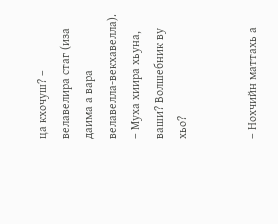ца кхочуш? – велавелира стаг (иза даима а вара велавелла-векхавелла).
– Муха хиира хьуна, ваши? Волшебник ву хьо?


– Нохчийн маттахь а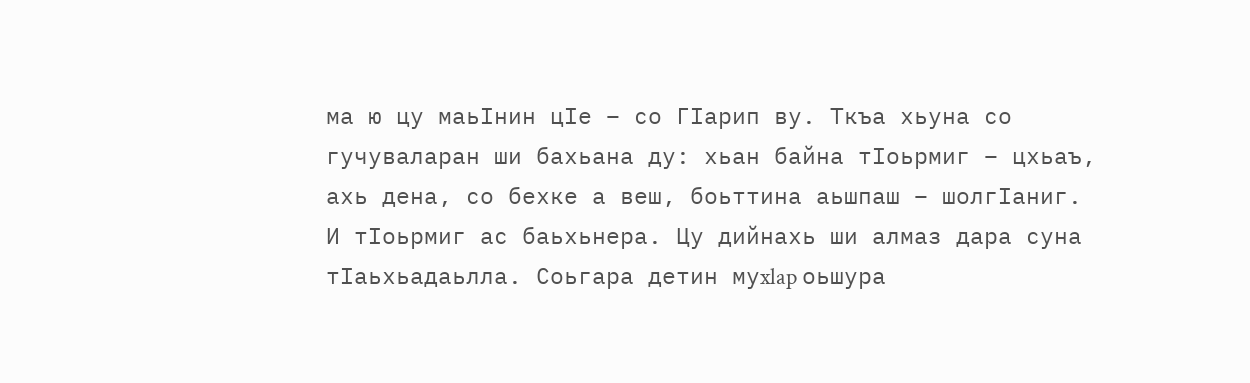ма ю цу маьӀнин цIе – со ГIарип ву. Ткъа хьуна со гучуваларан ши бахьана ду: хьан байна тӀоьрмиг – цхьаъ, ахь дена, со бехке а веш, боьттина аьшпаш – шолгӀаниг. И тӀоьрмиг ас баьхьнера. Цу дийнахь ши алмаз дара суна тIаьхьадаьлла. Соьгара детин муxlap оьшура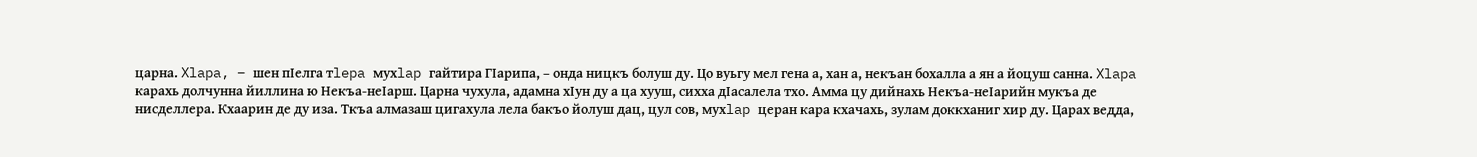царна. Xlapa, – шен пӀелга тlepa мухlap гайтира ГIарипа, – онда ницкъ болуш ду. Цо вуьгу мел гена а, хан а, некъан бохалла а ян а йоцуш санна. Xlapa карахь долчунна йиллина ю Некъа-неӀарш. Царна чухула, адамна хIун ду а ца хууш, сихха дӀасалела тхо. Амма цу дийнахь Некъа-неӀарийн мукъа де нисделлера. Кхаарин де ду иза. Ткъа алмазаш цигахула лела бакъо йолуш дац, цул сов, мухlap церан кара кхачахь, зулам доккханиг хир ду. Царах ведда,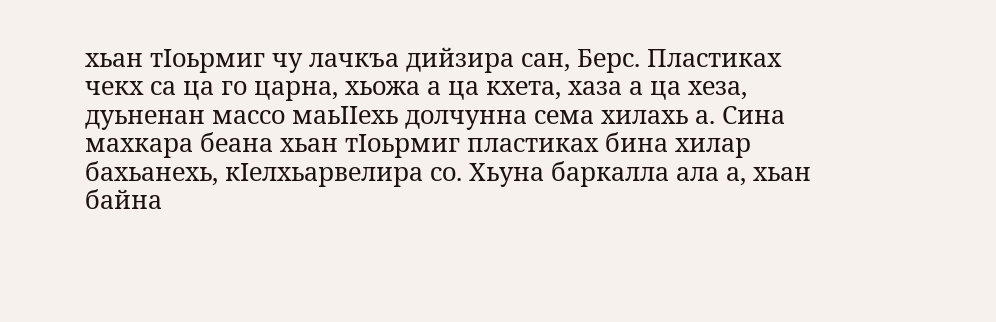хьан тӀоьрмиг чу лачкъа дийзира сан, Берс. Пластиках чекх са ца го царна, хьожа а ца кхета, хаза а ца хеза, дуьненан массо маьӀӀехь долчунна сема хилахь а. Сина махкара беана хьан тӀоьрмиг пластиках бина хилар бахьанехь, кӀелхьарвелира со. Хьуна баркалла ала а, хьан байна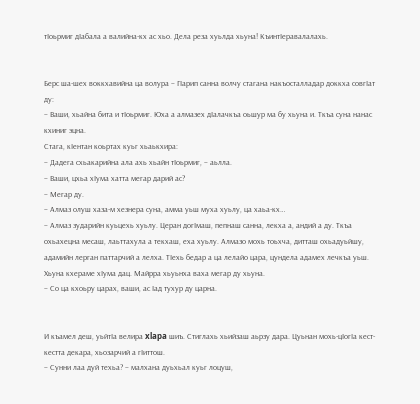тӀоьрмиг дӀабала а валийна-кх ас хьо. Дела реза хуьлда хьуна! КъинтӀеравалалахь.


Берс ша-шех воккхавийна ца волура – ГIарип санна волчу стагана накъосталладар доккха совгӀат ду:
– Ваши, хьайна бита и тIоьрмиг. Юха а алмазех дӀалачкъа оьшур ма бу хьуна и. Ткъа суна нанас кхиниг эцна.
Стага, кӀентан коьртах куьг хьаькхира:
– Дадега схьакарийна ала ахь хьайн тӀоьрмиг, – аьлла.
– Ваши, цхьа хӀума хатта мегар дарий ас?
– Мегар ду.
– Алмаз олуш хаза-м хезнера суна, амма уьш муха хуьлу, ца хаьа-кх…
– Алмаз зударийн куьцехь хуьлу. Церан догӀмаш, пепнаш санна, лекха а, андий а ду. Ткъа охьахецна месаш, лаьттахула а текхаш, еха хуьлу. Алмазо мохь тоьхча, дитташ охьадуьйшу, адамийн лерган паттарчий а лелха. ТӀехь бедар а ца лелайо цара, цундела адамех лечкъа уьш. Хьуна кхераме хӀума дац. Майрра хьуьнха ваха мегар ду хьуна.
– Со ца кхоьру царах, ваши, ас Iад тухур ду царна.


И къамел деш, уьйтӀа велира xlapa шиъ. Стиглахь хьийзаш аьрзу дара. Цуьнан мохь-цIогIа кест-кестта декара, хьозарчий а гӀиттош.
– Сунни лаа дуй техьа? – малхана дуьхьал куьг лоцуш,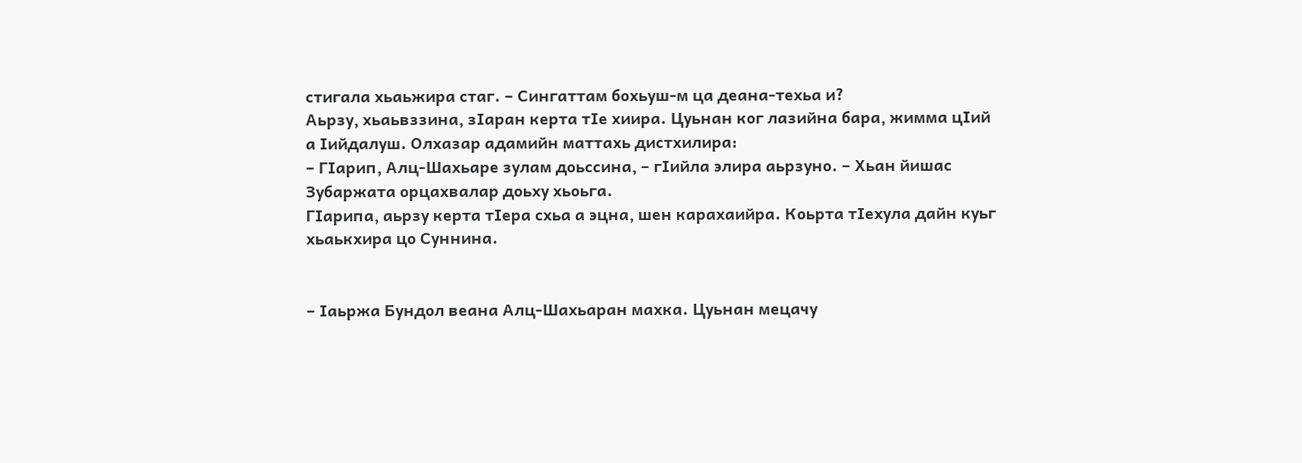стигала хьаьжира стаг. – Сингаттам бохьуш-м ца деана-техьа и?
Аьрзу, хьаьвззина, зӀаран керта тIе хиира. Цуьнан ког лазийна бара, жимма цIий а Iийдалуш. Олхазар адамийн маттахь дистхилира:
– ГIарип, Алц-Шахьаре зулам доьссина, – гӀийла элира аьрзуно. – Хьан йишас Зубаржата орцахвалар доьху хьоьга.
ГIарипа, аьрзу керта тӀера схьа а эцна, шен карахаийра. Коьрта тӀехула дайн куьг хьаькхира цо Суннина.


– Ӏаьржа Бундол веана Алц-Шахьаран махка. Цуьнан мецачу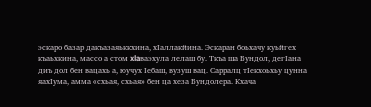эскаро базар дакъазаяьккхина, хӀаллакйина. Эскаран боьхачу куьйгех къаьхкина, массо а стом xlaваэхула лелаш бу. Ткъа ша Бундол, дегӀана диъ дол бен вацахь а, юучух Ӏебаш, вузуш вац. Сарралц тӀекхоьхьу цунна яахӀума, амма «схьая, схьая» бен ца хеза Бундолера. Кхача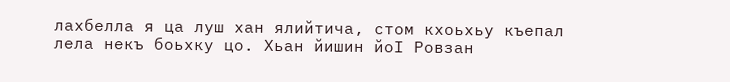лахбелла я ца луш хан ялийтича, стом кхоьхьу къепал лела некъ боьхку цо. Хьан йишин йоӀ Ровзан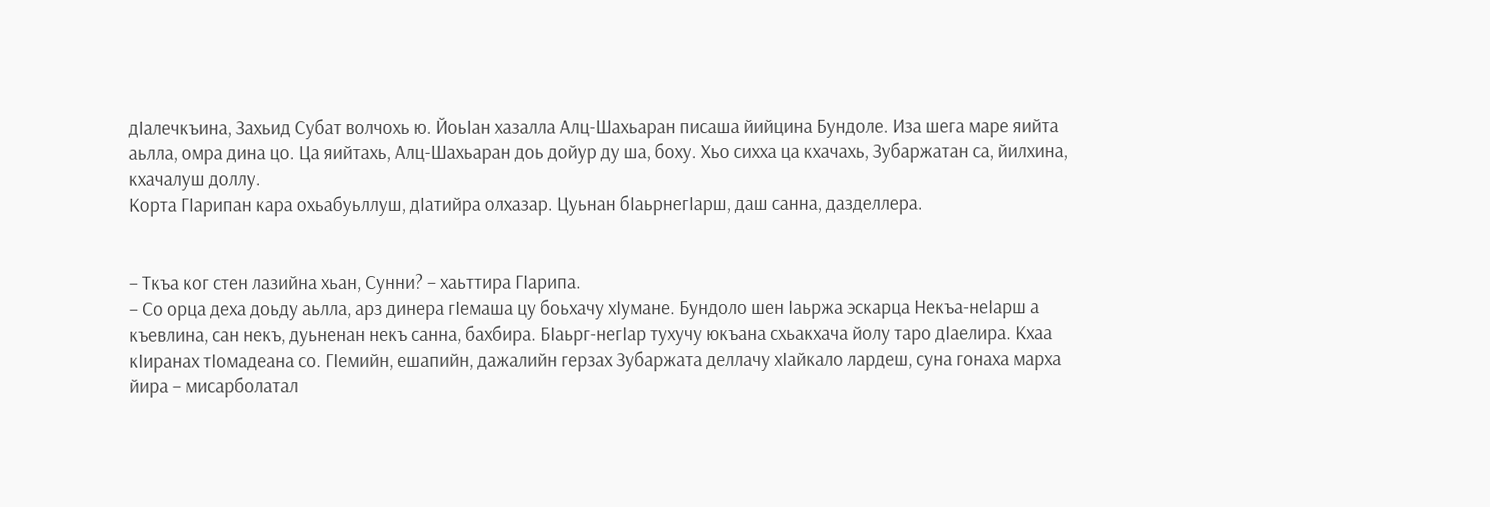дIалечкъина, Захьид Субат волчохь ю. ЙоьӀан хазалла Алц-Шахьаран писаша йийцина Бундоле. Иза шега маре яийта аьлла, омра дина цо. Ца яийтахь, Алц-Шахьаран доь дойур ду ша, боху. Хьо сихха ца кхачахь, Зубаржатан са, йилхина, кхачалуш доллу.
Корта ГIарипан кара охьабуьллуш, дӀатийра олхазар. Цуьнан бӀаьрнегӀарш, даш санна, дазделлера.


– Ткъа ког стен лазийна хьан, Сунни? – хаьттира ГIарипа.
– Со орца деха доьду аьлла, арз динера гӀемаша цу боьхачу хӀумане. Бундоло шен Ӏаьржа эскарца Некъа-неӀарш а къевлина, сан некъ, дуьненан некъ санна, бахбира. БӀаьрг-негӀар тухучу юкъана схьакхача йолу таро дIаелира. Кхаа кӀиранах тӀомадеана со. ГIемийн, ешапийн, дажалийн герзах Зубаржата деллачу хIайкало лардеш, суна гонаха марха йира – мисарболатал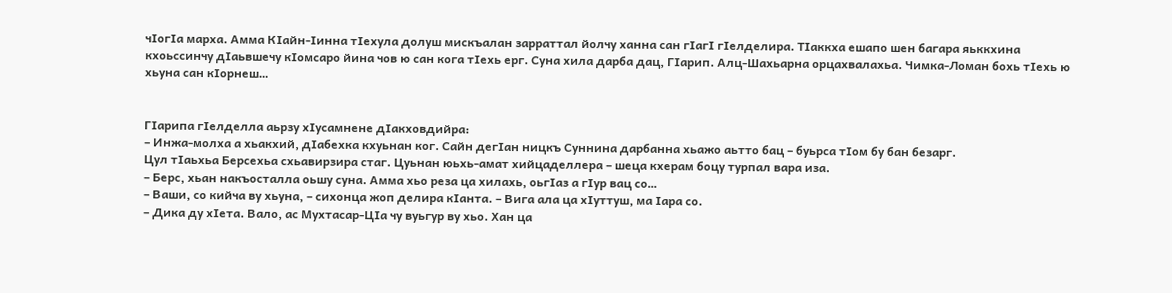чӀогӀа марха. Амма КIайн-Iинна тӀехула долуш мискъалан зарраттал йолчу ханна сан гIагI гӀелделира. ТӀаккха ешапо шен багара яьккхина кхоьссинчу дӀаьвшечу кӀомсаро йина чов ю сан кога тӀехь ерг. Суна хила дарба дац, ГIарип. Алц-Шахьарна орцахвалахьа. Чимка-Ломан бохь тӀехь ю хьуна сан кӀорнеш…


ГIарипа гӀелделла аьрзу хӀусамнене дӀакховдийра:
– Инжа-молха а хьакхий, дӀабехка кхуьнан ког. Сайн дегӀан ницкъ Суннина дарбанна хьажо аьтто бац – буьрса тIом бу бан безарг.
Цул тӀаьхьа Берсехьа схьавирзира стаг. Цуьнан юьхь-амат хийцаделлера – шеца кхерам боцу турпал вара иза.
– Берс, хьан накъосталла оьшу суна. Амма хьо реза ца хилахь, оьгӀаз а гIур вац со…
– Ваши, со кийча ву хьуна, – сихонца жоп делира кӀанта. – Вига ала ца хӀуттуш, ма Iара со.
– Дика ду хIета. Вало, ас Мухтасар-ЦIа чу вуьгур ву хьо. Хан ца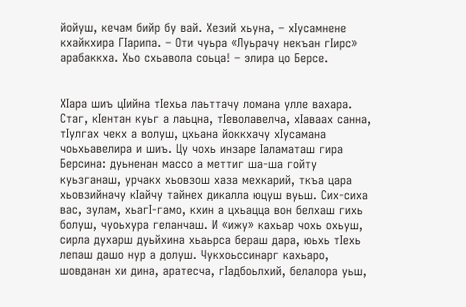йойуш, кечам бийр бу вай. Хезий хьуна, – хIусамнене кхайкхира ГIарипа. – Оти чуьра «Луьрачу некъан гIирс» арабаккха. Хьо схьавола соьца! – элира цо Берсе.


ХӀара шиъ цӀийна тӀехьа лаьттачу ломана улле вахара. Стаг, кӀентан куьг а лаьцна, тӀеволавелча, хӀаваах санна, тӀулгах чекх а волуш, цхьана йоккхачу хIусамана чоьхьавелира и шиъ. Цу чохь инзаре Ӏаламаташ гира Берсина: дуьненан массо а меттиг ша-ша гойту куьзганаш, урчакх хьовзош хаза мехкарий, ткъа цара хьовзийначу кӀайчу тайнех дикалла юцуш вуьш. Сих-сиха вас, зулам, хьагI-гамо, кхин а цхьацца вон белхаш гихь болуш, чуоьхура геланчаш. И «ижу» кахьар чохь охьуш, сирла духарш дуьйхина хьаьрса бераш дара, юьхь тӀехь лепаш дашо нур а долуш. Чукхоьссинарг кахьаро, шовданан хи дина, аратесча, гIадбоьлхий, белалора уьш,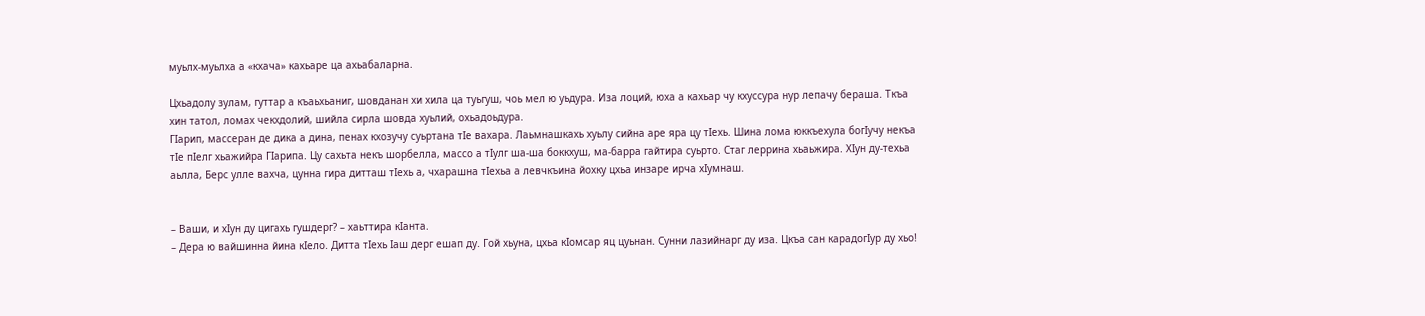муьлх-муьлха а «кхача» кахьаре ца ахьабаларна.

Цхьадолу зулам, гуттар а къаьхьаниг, шовданан хи хила ца туьгуш, чоь мел ю уьдура. Иза лоций, юха а кахьар чу кхуссура нур лепачу бераша. Ткъа хин татол, ломах чекхдолий, шийла сирла шовда хуьлий, охьадоьдура.
ГIарип, массеран де дика а дина, пенах кхозучу суьртана тӀе вахара. Лаьмнашкахь хуьлу сийна аре яра цу тӀехь. Шина лома юккъехула богIучу некъа тӀе пӀелг хьажийра ГIарипа. Цу сахьта некъ шорбелла, массо а тӀулг ша-ша боккхуш, ма-барра гайтира суьрто. Стаг леррина хьаьжира. XIун ду-техьа аьлла, Берс улле вахча, цунна гира дитташ тӀехь а, чхарашна тIехьа а левчкъина йохку цхьа инзаре ирча хӀумнаш.


– Ваши, и хIун ду цигахь гушдерг? – хаьттира кӀанта.
– Дера ю вайшинна йина кӀело. Дитта тӀехь Iаш дерг ешап ду. Гой хьуна, цхьа кӀомсар яц цуьнан. Сунни лазийнарг ду иза. Цкъа сан карадогIур ду хьо!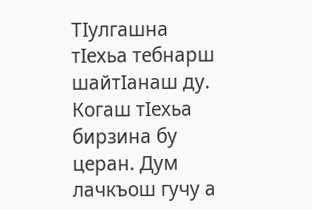ТӀулгашна тӀехьа тебнарш шайтӀанаш ду. Когаш тӀехьа бирзина бу церан. Дум лачкъош гучу а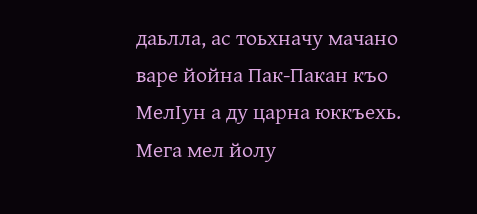даьлла, ас тоьхначу мачано варе йойна Пак-Пакан къо МелIун а ду царна юккъехь. Мега мел йолу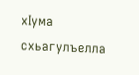хӀума схьагулъелла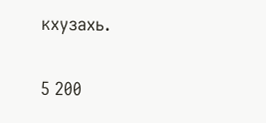кхузахь.

5 200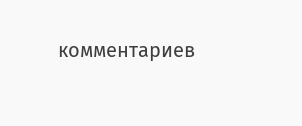комментариев